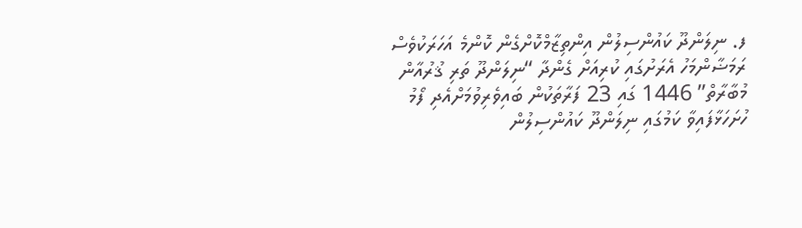ފ. ނިލަންދޫ ކައުންސިލުން އިންތިޒާމްކޮށްގެން ކޮންމެ އަހަރަކުވެސް ރަމަޟާންމަހު އެރަށުގައި ކުރިއަށް ގެންދާ “ނިލަންދޫ ތަރި ޤުރުއާން މުބާރާތް” 1446 ގައި 23 ފަރާތަކުން ބައިވެރިވުމަށްއެދި ފޯމު ހުށަހަޅާފައިވާ ކަމުގައި ނިލަންދޫ ކައުންސިލުން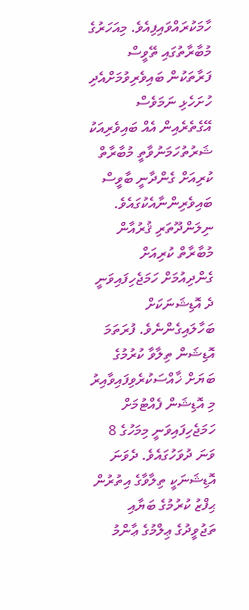ހާމަކުރައްވައިފިއެވެ. މިއަހަރުގެ މުބާރާތުގައި ތޭވީސް ފަރާތަކުން ބައިވެރިވުމަށްއެދި ހުށަހެޅި ނަމަވެސް އޭގެތެރެއިން އެއް ބައިވެރިއަކު ޝަރުތުހަމަނުވާތީ މުބާރާތް ކުރިއަށް ގެންދާނީ ބާވީސް ބައިވެރިންނާއެކުގައެވެ.
ނިލަންދޫތަރި ޤުރުއާން މުބާރާތް ކުރިއަށް ގެންދިއުމަށް ހަމަޖެހިފައިވަނީ ދެ އޮޑިޝަނަކަށް ބަހާލައިގެންނެވެ. ފުރަތަމަ އޮޑިޝަން ތިލާވާ ކުރުމުގެ ބަޔަށް ޚާއްސަކުރެވިފައިވާއިރު މި އޮޑިޝަން ފެއްޓުމަށް ހަމަޖެހިފައިވަނީ މިމަހުގެ 8 ވަނަ ދުވަހުގައެވެ. ދެވަނަ އޮޑިޝަނަކީ ތިލާވާގެ އިތުރުން ޙިފްޒު ކުރުމުގެ ބަޔާއި ތަޖުވީދުގެ ޢިލްމުގެ ޢާންމު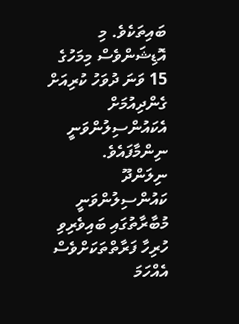ބައިތަކެވެ. މި އޮޑިޝަންވެސް މިމަހުގެ 15 ވަނަ ދުވަހު ކުރިއަށް ގެންދިއުމަށް އެކައުންސިލުންވަނީ ނިންމާފައެވެ.
ނިލަންދޫ ކައުންސިލުންވަނީ މުބާރާތުގައި ބައިވެރިވި ހުރިހާ ފަރާތްތަކަށްވެސް އެއްހަމަ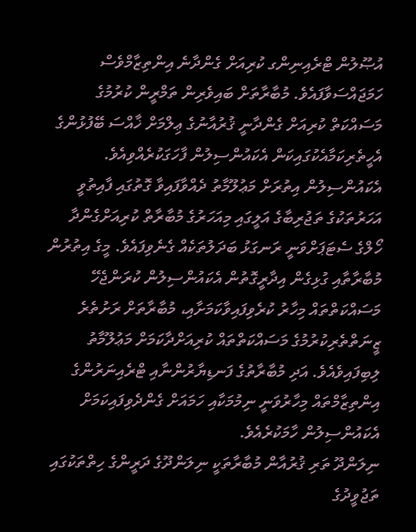އުޞޫލުން ޓްރެއިނިންގ ކުރިއަށް ގެންދާނެ އިންތިޒާމްވެސް ހަމަޖައްސަވާފައެވެ. މުބާރާތަށް ބައިވެރިން ތަމްރީން ކުރުމުގެ މަސައްކަތް ކުރިއަށް ގެންދާނީ ޤުރުއާނުގެ ޢިލްމަށް ޚާއްސަ ބޭފުޅުންގެ އެހީތެރިކަމާއެކުގައިކަން އެކައުންސިލުން ފާހަގަކުރެއްވިއެވެ.
އެކައުންސިލުން އިތުރަށް މަޢުލޫމާތު ދެއްވާފައިވާ ގޮތުގައި ފާއިތުވީ އަހަރުތަކުގެ ތަޖުރިބާގެ އަލީގައި މިއަހަރުގެ މުބާރާތް ކުރިއަށްގެންދާ ހޯލްގެ ސެޓަޕަށްވަނީ ރަނގަޅު ބަދަލުތަކެއް ގެނެވިފައެވެ. މީގެ އިތުރުން މުބާރާތާއި ގުޅިގެން އިދާރީގޮތުން އެކައުންސިލުން ކުރަންޖެހޭ މަސައްކަތްތައް މިހާރު ކުރެވިފައިވާކަމަށާއި، މުބާރާތަށް ރަށުތެރެ ޒީނަތްތެރިކުރުމުގެ މަސައްކަތްތައް ކުރިއަށްދާކަމަށް މަޢުލޫމާތު ލިބިފައިވެއެވެ. އަދި މުބާރާތުގެ ފަނޑިޔާރުންނާއި ޓްރެއިނަރުންގެ އިންތިޒާމްތައް މިހާރުވަނީ ނިމުމަކާއި ހަމައަށް ގެންދެވިފައިކަމަށް އެކައުންސިލުން ހާމަކުރެއެވެ.
ނިލަންދޫ ތަރި ޤުރުއާން މުބާރާތަކީ ނިލަންދޫގެ ދަރީންގެ ހިތްތަކުގައި ތަޖުވީދުގެ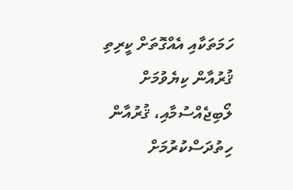ހަމަތަކާއި އެއްގޮތަށް ކީރިތި ޤުރުއާން ކިޔެވުމަށް ލޯބިޖެއްސުމާއި، ޤުރުއާން ހިތުދަސްކުރުމަށް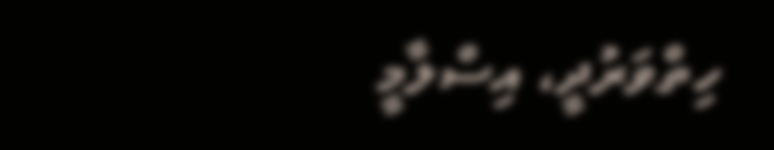ހިތްވަރުދީ، އިސްލާމީ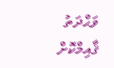ވަޙްދަތު ޤާއިމްކޮށް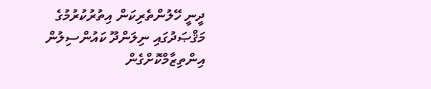ދީނީ ހޭލުންތެރިކަން އިތުރުކުރުމުގެ މަޤްޞަދުގައި ނިލަންދޫ ކައުންސިލުން އިންތިޒާމްކޮށްގެން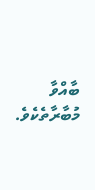ބާއްވާ މުބާރާތެކެވެ.